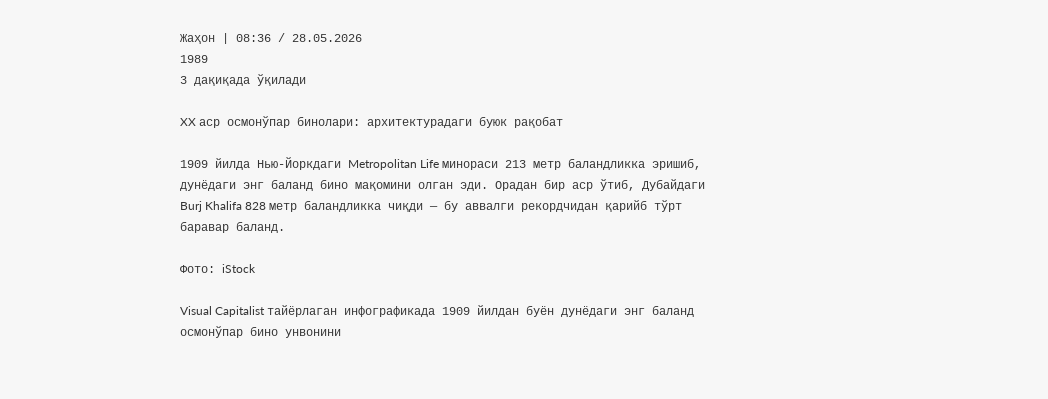Жаҳон | 08:36 / 28.05.2026
1989
3 дақиқада ўқилади

XX аср осмонўпар бинолари: архитектурадаги буюк рақобат

1909 йилда Нью-Йоркдаги Metropolitan Life минораси 213 метр баландликка эришиб, дунёдаги энг баланд бино мақомини олган эди. Орадан бир аср ўтиб, Дубайдаги Burj Khalifa 828 метр баландликка чиқди — бу аввалги рекордчидан қарийб тўрт баравар баланд.

Фото: iStock

Visual Capitalist тайёрлаган инфографикада 1909 йилдан буён дунёдаги энг баланд осмонўпар бино унвонини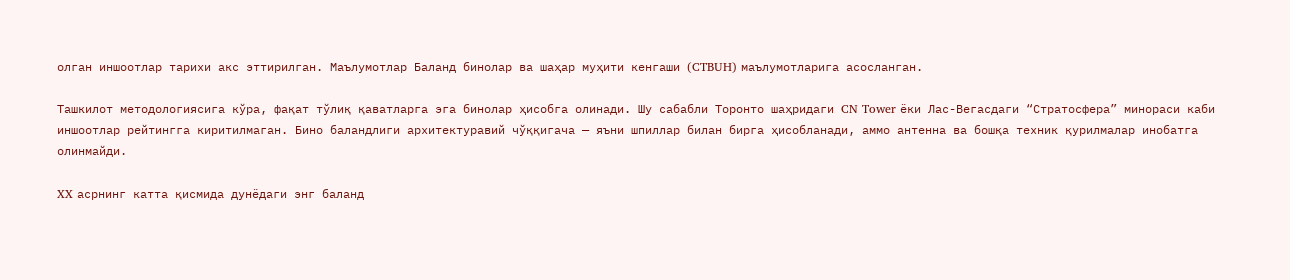олган иншоотлар тарихи акс эттирилган. Маълумотлар Баланд бинолар ва шаҳар муҳити кенгаши (CTBUH) маълумотларига асосланган.

Ташкилот методологиясига кўра, фақат тўлиқ қаватларга эга бинолар ҳисобга олинади. Шу сабабли Торонто шаҳридаги CN Tower ёки Лас-Вегасдаги “Стратосфера” минораси каби иншоотлар рейтингга киритилмаган. Бино баландлиги архитектуравий чўққигача — яъни шпиллар билан бирга ҳисобланади, аммо антенна ва бошқа техник қурилмалар инобатга олинмайди.

XX асрнинг катта қисмида дунёдаги энг баланд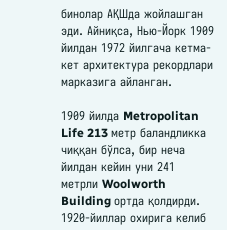бинолар АҚШда жойлашган эди. Айниқса, Нью-Йорк 1909 йилдан 1972 йилгача кетма-кет архитектура рекордлари марказига айланган.

1909 йилда Metropolitan Life 213 метр баландликка чиққан бўлса, бир неча йилдан кейин уни 241 метрли Woolworth Building ортда қолдирди. 1920-йиллар охирига келиб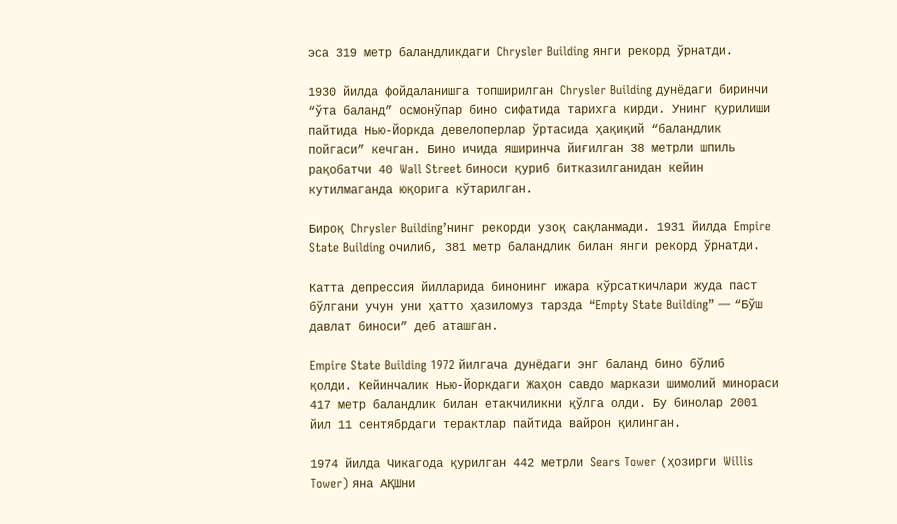эса 319 метр баландликдаги Chrysler Building янги рекорд ўрнатди.

1930 йилда фойдаланишга топширилган Chrysler Building дунёдаги биринчи “ўта баланд” осмонўпар бино сифатида тарихга кирди. Унинг қурилиши пайтида Нью-Йоркда девелоперлар ўртасида ҳақиқий “баландлик пойгаси” кечган. Бино ичида яширинча йиғилган 38 метрли шпиль рақобатчи 40 Wall Street биноси қуриб битказилганидан кейин кутилмаганда юқорига кўтарилган.

Бироқ Chrysler Building’нинг рекорди узоқ сақланмади. 1931 йилда Empire State Building очилиб, 381 метр баландлик билан янги рекорд ўрнатди.

Катта депрессия йилларида бинонинг ижара кўрсаткичлари жуда паст бўлгани учун уни ҳатто ҳазиломуз тарзда “Empty State Building” — “Бўш давлат биноси” деб аташган.

Empire State Building 1972 йилгача дунёдаги энг баланд бино бўлиб қолди. Кейинчалик Нью-Йоркдаги Жаҳон савдо маркази шимолий минораси 417 метр баландлик билан етакчиликни қўлга олди. Бу бинолар 2001 йил 11 сентябрдаги терактлар пайтида вайрон қилинган.

1974 йилда Чикагода қурилган 442 метрли Sears Tower (ҳозирги Willis Tower) яна АҚШни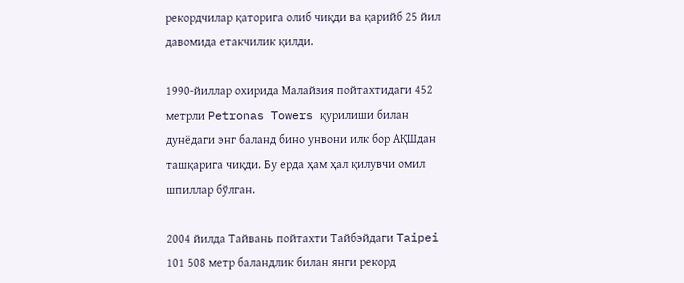рекордчилар қаторига олиб чиқди ва қарийб 25 йил давомида етакчилик қилди.

1990-йиллар охирида Малайзия пойтахтидаги 452 метрли Petronas Towers қурилиши билан дунёдаги энг баланд бино унвони илк бор АҚШдан ташқарига чиқди. Бу ерда ҳам ҳал қилувчи омил шпиллар бўлган.

2004 йилда Тайвань пойтахти Тайбэйдаги Taipei 101 508 метр баландлик билан янги рекорд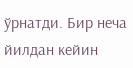ўрнатди. Бир неча йилдан кейин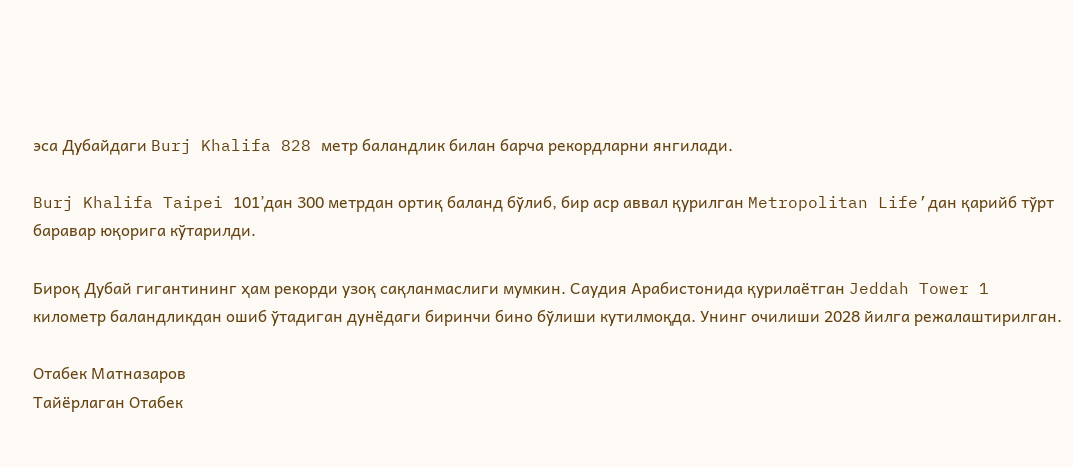эса Дубайдаги Burj Khalifa 828 метр баландлик билан барча рекордларни янгилади.

Burj Khalifa Taipei 101’дан 300 метрдан ортиқ баланд бўлиб, бир аср аввал қурилган Metropolitan Life’дан қарийб тўрт баравар юқорига кўтарилди.

Бироқ Дубай гигантининг ҳам рекорди узоқ сақланмаслиги мумкин. Саудия Арабистонида қурилаётган Jeddah Tower 1 километр баландликдан ошиб ўтадиган дунёдаги биринчи бино бўлиши кутилмоқда. Унинг очилиши 2028 йилга режалаштирилган.

Отабек Матназаров
Тайёрлаган Отабек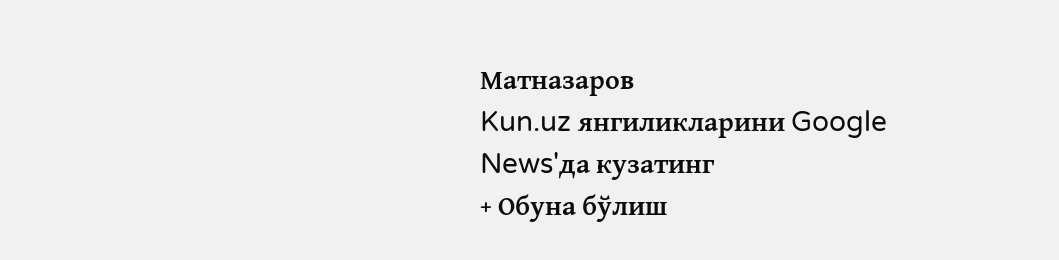Матназаров
Kun.uz янгиликларини Google News'да кузатинг
+ Обуна бўлиш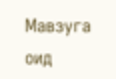Мавзуга оид